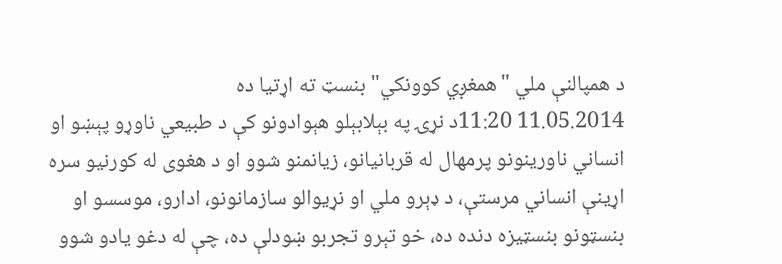د همپالنې ملي "همغږي کوونکي" بنسټ ته اړتیا ده
11.05.2014 11:20د نړۍ په بېلابېلو هېوادونو کې د طبیعي ناوړو پېښو او انساني ناورینونو پرمهال له قربانیانو، زیانمنو شوو او د هغوی له کورنیو سره اړینې انساني مرستې، د ډېرو ملي او نړیوالو سازمانونو، ادارو، موسسو او بنسټونو بنسټیزه دنده ده، خو تېرو تجربو ښودلې ده، چې له دغو یادو شوو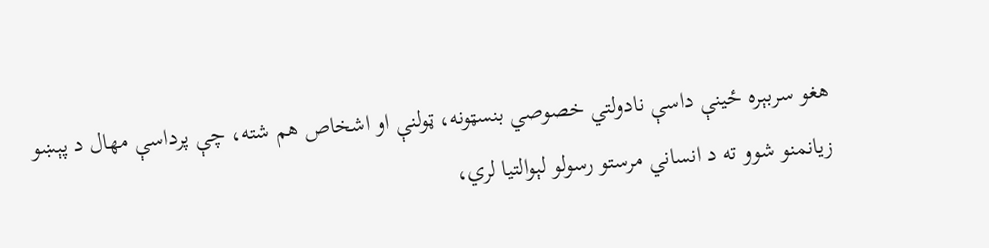هغو سربېره ځینې داسې نادولتي خصوصي بنسټونه، ټولنې او اشخاص هم شته، چې پرداسې مهال د پېښو زیانمنو شوو ته د انساني مرستو رسولو لېوالتیا لري،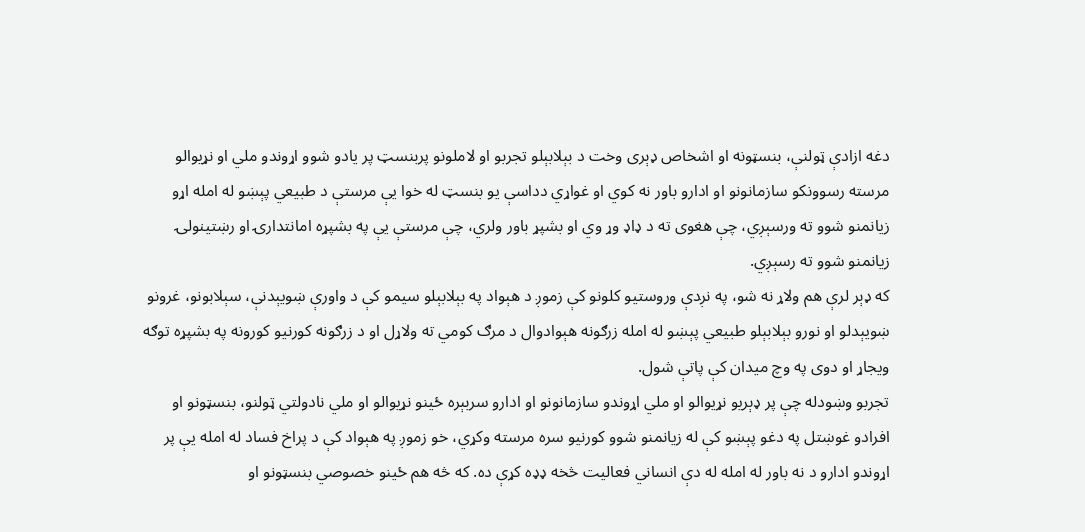دغه ازادې ټولنې، بنسټونه او اشخاص ډېری وخت د بېلابېلو تجربو او لاملونو پربنسټ پر یادو شوو اړوندو ملي او نړیوالو مرسته رسوونکو سازمانونو او ادارو باور نه کوي او غواړي دداسې یو بنسټ له خوا یې مرستې د طبیعي پېښو له امله اړو زیانمنو شوو ته ورسېږي، چې هغوی ته د ډاډ وړ وي او بشپړ باور ولري، چې مرستې یې په بشپړه امانتدارۍ او رښتینولۍ زیانمنو شوو ته رسېږي.
که ډېر لرې هم ولاړ نه شو، په نږدې وروستیو کلونو کې زموږ د هېواد په بېلابېلو سیمو کې د واورې ښویېدنې، سېلابونو، غرونو ښویېدلو او نورو بېلابېلو طبیعي پېښو له امله زرګونه هېوادوال د مرګ کومي ته ولاړل او د زرګونه کورنیو کورونه په بشپړه توګه ویجاړ او دوی په وچ میدان کې پاتې شول.
تجربو وښودله چې پر ډېریو نړیوالو او ملي اړوندو سازمانونو او ادارو سربېره ځينو نړیوالو او ملي نادولتي ټولنو، بنسټونو او افرادو غوښتل په دغو پېښو کې له زیانمنو شوو کورنیو سره مرسته وکړي، خو زموږ په هېواد کې د پراخ فساد له امله یې پر اړوندو ادارو د نه باور له امله له دې انساني فعالیت څخه ډډه کړې ده. که څه هم ځينو خصوصي بنسټونو او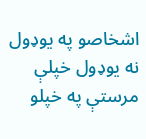اشخاصو په یوډول نه یوډول خپلې مرستې په خپلو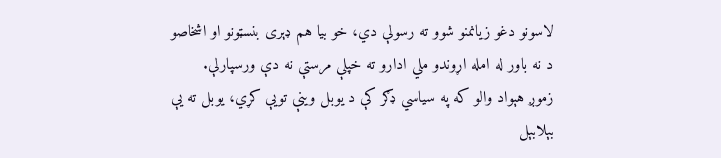لاسونو دغو زیانمنو شوو ته رسولې دي، خو بیا هم ډېری بنسټونو او اشخاصو د نه باور له امله اړوندو ملي ادارو ته خپلې مرستې نه دې ورسپارلې.
زموږ هېواد والو که په سیاسي ډګر کې د یوبل وینې تویې کړي، یوبل ته یې بېلابېل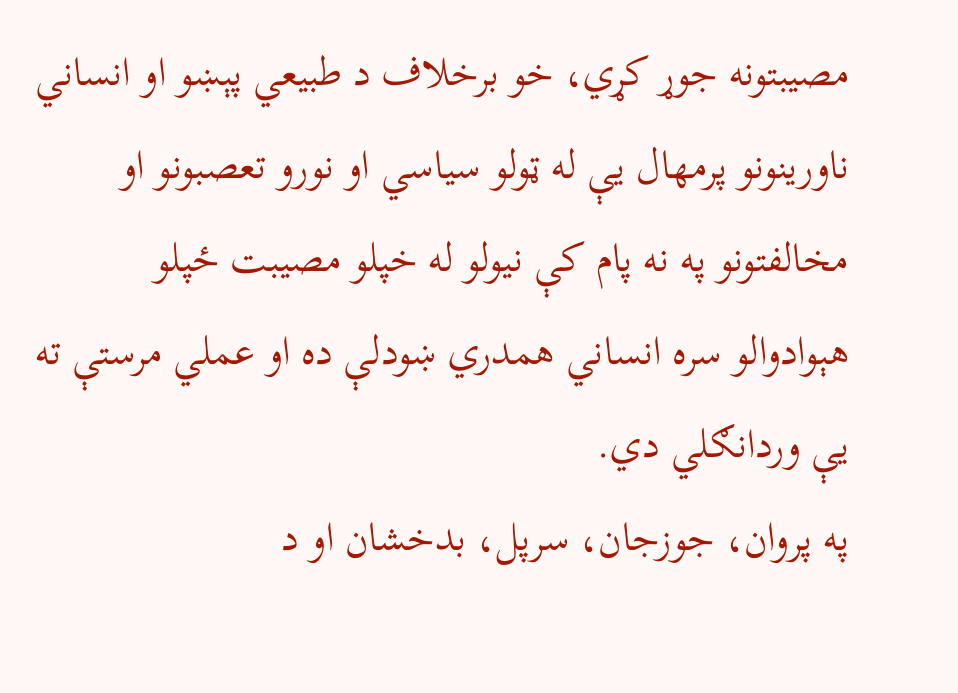مصیبتونه جوړ کړي، خو برخلاف د طبیعي پېښو او انساني ناورینونو پرمهال یې له ټولو سیاسي او نورو تعصبونو او مخالفتونو په نه پام کې نیولو له خپلو مصیبت ځپلو هېوادوالو سره انساني همدري ښودلې ده او عملي مرستې ته یې وردانګلي دي.
په پروان، جوزجان، سرپل، بدخشان او د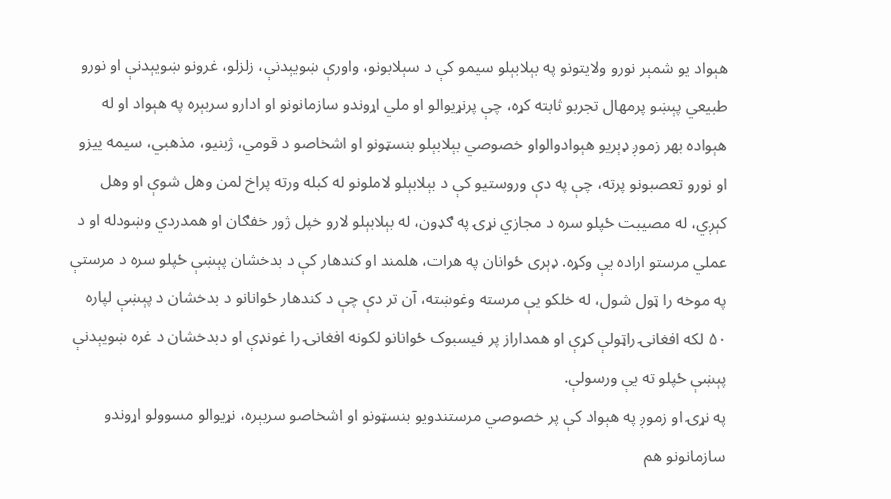هېواد یو شمېر نورو ولایتونو په بېلابېلو سیمو کې د سېلابونو، واورې ښویېدنې، زلزلو، غرونو ښویېدنې او نورو طبیعي پېښو پرمهال تجربو ثابته کړه، چې پرنړیوالو او ملي اړوندو سازمانونو او ادارو سربېره په هېواد او له هېواده بهر زموږ ډېریو هېوادوالواو خصوصي بېلابېلو بنسټونو او اشخاصو د قومي، ژبنیو، مذهبي، سیمه ییزو او نورو تعصبونو پرته، چې په دې وروستیو کې د بېلابېلو لاملونو له کبله ورته پراخ لمن وهل شوې او وهل کېږي، له مصیبت ځپلو سره د مجازي نړۍ په ګډون، له بېلابېلو لارو خپل ژور خفګان او همدردي وښودله او د عملي مرستو اراده یې وکړه. ډېری ځوانان په هرات، هلمند او کندهار کې د بدخشان پېښې ځپلو سره د مرستې په موخه را ټول شول، له خلکو یې مرسته وغوښته، آن تر دې چې د کندهار ځوانانو د بدخشان د پېښې لپاره ۵۰ لکه افغانۍ راټولې کړې او همداراز پر فیسبوک ځوانانو لکونه افغانۍ را غونډې او دبدخشان د غره ښویېدنې پېښې ځپلو ته یې ورسولې.
په نړۍ او زموږ په هېواد کې پر خصوصي مرستندویو بنسټونو او اشخاصو سربېره، نړیوالو مسوولو اړوندو سازمانونو هم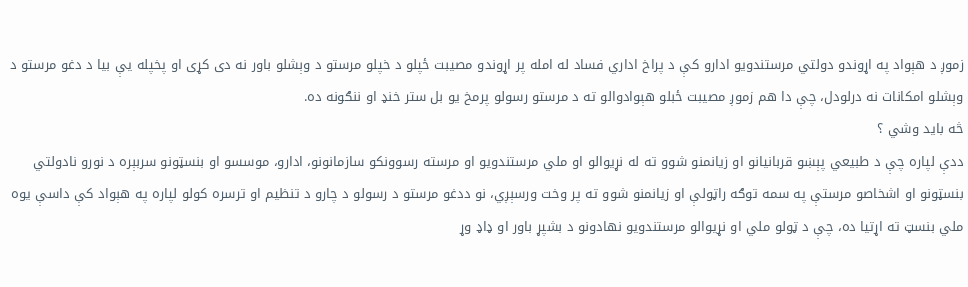زموږ د هېواد په اړوندو دولتي مرستندویو ادارو کې د پراخ اداري فساد له امله پر اړوندو مصیبت ځپلو د خپلو مرستو د وېشلو باور نه دی کړی او پخپله یې بیا د دغو مرستو د وېشلو امکانات نه درلودل، چې دا هم زموږ مصیبت ځبلو هېوادوالو ته د مرستو رسولو پرمخ یو بل ستر خنډ او ننګونه ده.
څه باید وشي ؟
ددې لپاره چې د طبیعي پېښو قربانیانو او زیانمنو شوو ته له نړیوالو او ملي مرستندویو او مرسته رسوونکو سازمانونو، ادارو، موسسو او بنسټونو سربېره د نورو نادولتي بنسټونو او اشخاصو مرستې په سمه توګه راټولې او زیانمنو شوو ته پر وخت ورسېږي، نو ددغو مرستو د رسولو د چارو د تنظیم او ترسره کولو لپاره په هېواد کې داسې یوه ملي بنسټ ته اړتیا ده، چې د ټولو ملي او نړیوالو مرستندویو نهادونو د بشپړ باور او ډاډ وړ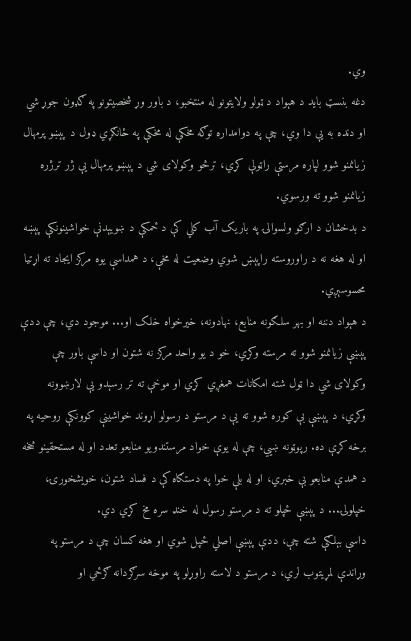وي.
دغه بنسټ باید د هېواد د ټولو ولایتونو له منتخبو، د باور وړ شخصیتونو په ګډون جوړ شي او دنده به یې دا وي، چې په دوامداره توګه مخکې له مخکې په ځانګړي ډول د پېښو پرمهال زیانمنو شوو لپاره مرستې راټولې کړي، ترڅو وکولای شي د پېښو پرمهال یې ژر ترژره زیانمنو شوو ته ورسوي.
د بدخشان د ارګو ولسوالۍ په باریک آب کلي کې د ځمکې د ښویېدنې خواشینونکې پېښه او له هغه نه د راوروسته راپېښ شوي وضعیت له مخې، د همداسې یوه مرکز ایجاد ته اړتیا محسوسېږي.
د هېواد دننه او بهر سلګونه منابع، نهادونه، خیرخواه خلک او... موجود دي، چې ددې پېښې زیانمنو شوو ته مرسته وکړي، خو د یو واحد مرکز نه شتون او داسې باور چې وکولای شي دا ټول شته امکانات همغږي کړي او موخې ته تر رسېدو یې لارښوونه وکړي، د پېښې بې کوره شوو ته یې د مرستو د رسولو اړوند خواشینې کوونکې روحیه په برخه کړې ده. رپوټونه ښیي، چې له یوې خواد مرستندویو منابعو تعدد او له مستحقینو څخه د همدې منابعو بې خبري، او له بلې خوا په دستګاه کې د فساد شتون، خویشخورۍ، خپلولۍ... د پېښې ځپلو ته د مرستو رسول له خنډ سره مخ کړي دي.
داسې بېلګې شته چې، ددې پېښې اصلي ځپل شوي او هغه کسان چې د مرستو په وړاندې لمړیتوب لري، د مرستو د لاسته راوړلو په موخه سرګردانه ګرځي او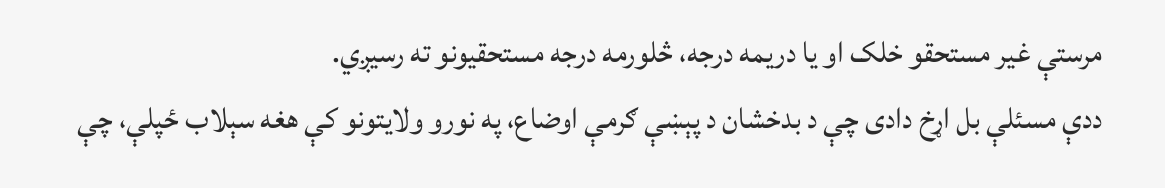مرستې غیر مستحقو خلک او یا دریمه درجه، څلورمه درجه مستحقیونو ته رسیږي.
ددې مسئلې بل اړخ دادی چې د بدخشان د پېښې ګرمې اوضاع، په نورو ولایتونو کې هغه سېلاب ځپلې، چې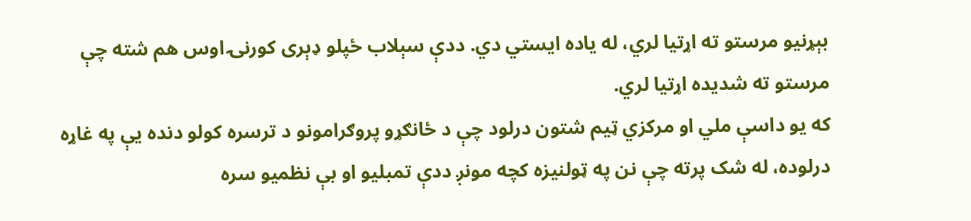بېړنیو مرستو ته اړتیا لري، له یاده ایستي دي. ددې سېلاب ځپلو ډېری کورنۍ اوس هم شته چې مرستو ته شدیده اړتیا لري.
که یو داسې ملي او مرکزي ټیم شتون درلود چې د ځانګړو پروګرامونو د ترسره کولو دنده یې په غاړه درلوده، له شک پرته چې نن په ټولنیزه کچه مونږ ددې تمبلیو او بې نظمیو سره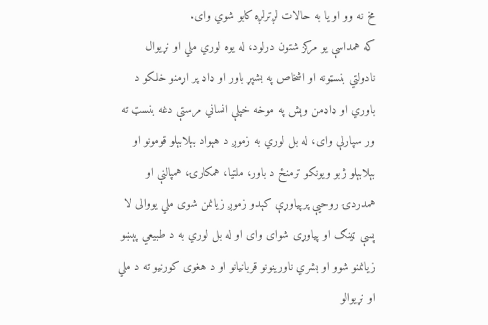مخ نه وو او یا به حالات لږترلږه کابو شوي وای.
که همداسې یو مرکز شتون درلود، له یوه لوري ملي او نړیوال نادولتي بنسټونه او اشخاص په بشپړ باور او ډاډ پر اړمنو خلکو د باوري او ډاډمن وېش په موخه خپلې انساني مرستې دغه بنسټ ته ور سپارلې وای، له بل لوري به زموږ د هېواد بېلابېلو قومونو او بېلابېلو ژبو ویونکو ترمنځ د باور، ملتیا، همکارۍ، همپالنې او همدردۍ روحیې پرپیاوړې کېدو زموږ زیانمن شوی ملي یووالی لا پسې ټینګ او پیاوړی شوای وای او له بل لوري به د طبیعي پېښو زیانمنو شوو او بشري ناورینونو قربانیانو او د هغوی کورنیو ته د ملي او نړیوالو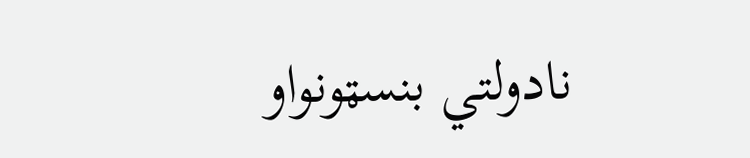نادولتي بنسټونواو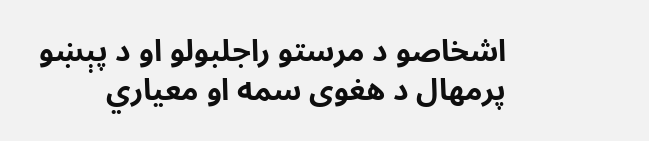اشخاصو د مرستو راجلبولو او د پېښو پرمهال د هغوی سمه او معیاري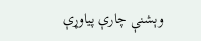وېشنې چارې پیاوړې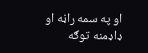او په سمه راڼه او ډاډمنه توګه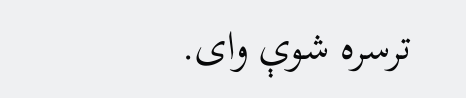ترسره شوې وای.